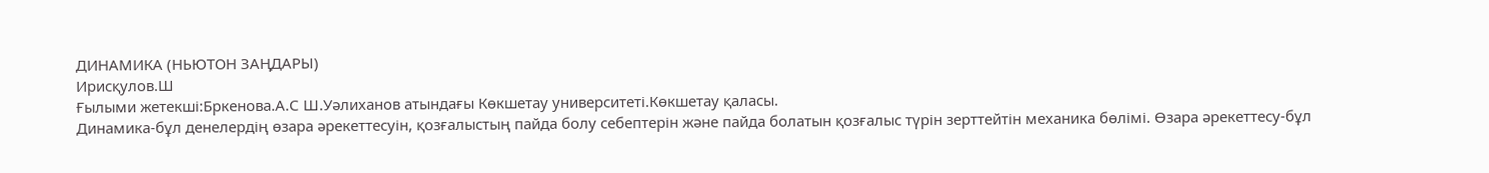ДИНАМИКА (НЬЮТОН ЗАҢДАРЫ)
Ирисқулов.Ш
Ғылыми жетекші:Бркенова.А.С Ш.Уәлиханов атындағы Көкшетау университеті.Көкшетау қаласы.
Динамика-бұл денелердің өзара әрекеттесуін, қозғалыстың пайда болу себептерін және пайда болатын қозғалыс түрін зерттейтін механика бөлімі. Өзара әрекеттесу-бұл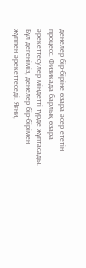денелер бір-біріне өзара әсер ететін процесс. Физикада барлық өзара әрекеттесулер міндетті түрде жұптасады. Бұл дегеніміз, денелер бір-бірімен жұппен әрекеттеседі. Яғни,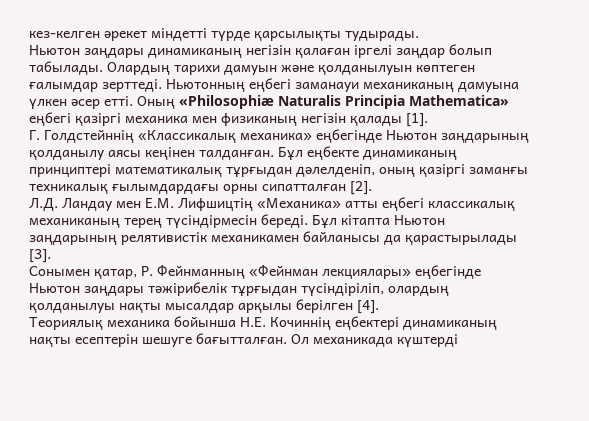кез-келген әрекет міндетті түрде қарсылықты тудырады.
Ньютон заңдары динамиканың негізін қалаған іргелі заңдар болып табылады. Олардың тарихи дамуын және қолданылуын көптеген ғалымдар зерттеді. Ньютонның еңбегі заманауи механиканың дамуына үлкен әсер етті. Оның «Philosophiæ Naturalis Principia Mathematica» еңбегі қазіргі механика мен физиканың негізін қалады [1].
Г. Голдстейннің «Классикалық механика» еңбегінде Ньютон заңдарының қолданылу аясы кеңінен талданған. Бұл еңбекте динамиканың принциптері математикалық тұрғыдан дәлелденіп, оның қазіргі заманғы техникалық ғылымдардағы орны сипатталған [2].
Л.Д. Ландау мен Е.М. Лифшицтің «Механика» атты еңбегі классикалық механиканың терең түсіндірмесін береді. Бұл кітапта Ньютон заңдарының релятивистік механикамен байланысы да қарастырылады [3].
Сонымен қатар, Р. Фейнманның «Фейнман лекциялары» еңбегінде Ньютон заңдары тәжірибелік тұрғыдан түсіндіріліп, олардың қолданылуы нақты мысалдар арқылы берілген [4].
Теориялық механика бойынша Н.Е. Кочиннің еңбектері динамиканың нақты есептерін шешуге бағытталған. Ол механикада күштерді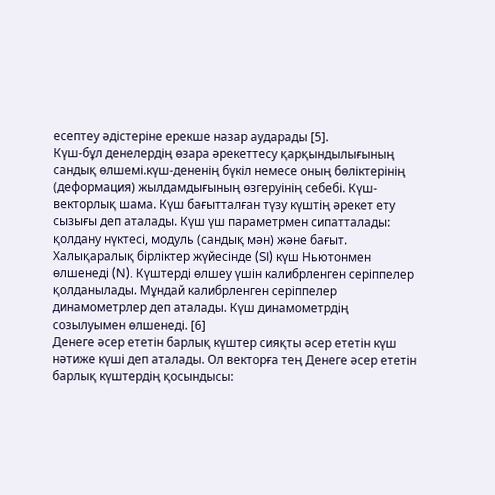есептеу әдістеріне ерекше назар аударады [5].
Күш-бұл денелердің өзара әрекеттесу қарқындылығының сандық өлшемі.күш-дененің бүкіл немесе оның бөліктерінің (деформация) жылдамдығының өзгеруінің себебі. Күш-векторлық шама. Күш бағытталған түзу күштің әрекет ету сызығы деп аталады. Күш үш параметрмен сипатталады: қолдану нүктесі, модуль (сандық мән) және бағыт. Халықаралық бірліктер жүйесінде (SI) күш Ньютонмен өлшенеді (N). Күштерді өлшеу үшін калибрленген серіппелер қолданылады. Мұндай калибрленген серіппелер динамометрлер деп аталады. Күш динамометрдің созылуымен өлшенеді. [6]
Денеге әсер ететін барлық күштер сияқты әсер ететін күш нәтиже күші деп аталады. Ол векторға тең Денеге әсер ететін барлық күштердің қосындысы: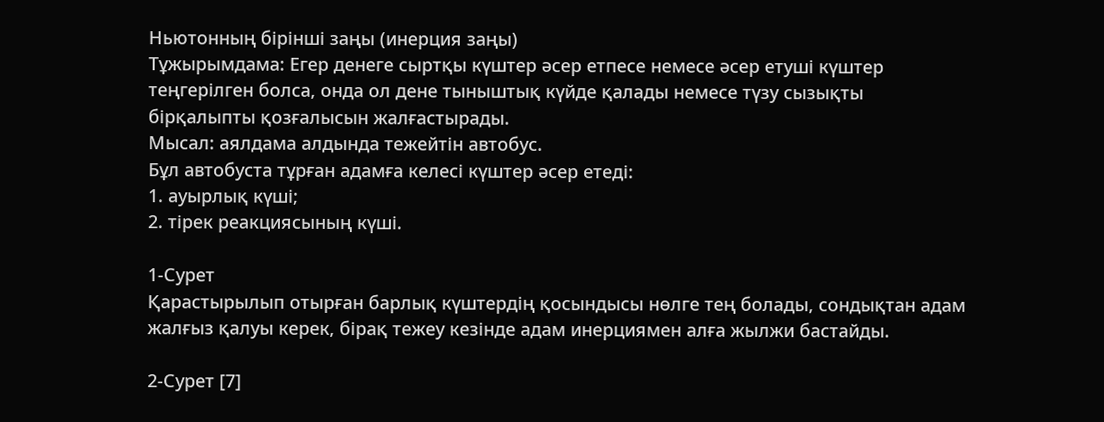Ньютонның бірінші заңы (инерция заңы)
Тұжырымдама: Егер денеге сыртқы күштер әсер етпесе немесе әсер етуші күштер теңгерілген болса, онда ол дене тыныштық күйде қалады немесе түзу сызықты бірқалыпты қозғалысын жалғастырады.
Мысал: аялдама алдында тежейтін автобус.
Бұл автобуста тұрған адамға келесі күштер әсер етеді:
1. ауырлық күші;
2. тірек реакциясының күші.

1-Сурет
Қарастырылып отырған барлық күштердің қосындысы нөлге тең болады, сондықтан адам жалғыз қалуы керек, бірақ тежеу кезінде адам инерциямен алға жылжи бастайды.

2-Сурет [7]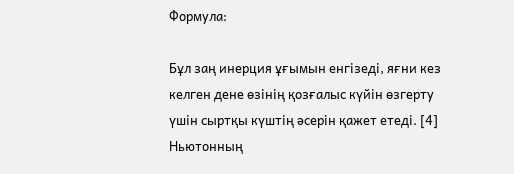Формула:

Бұл заң инерция ұғымын енгізеді, яғни кез келген дене өзінің қозғалыс күйін өзгерту үшін сыртқы күштің әсерін қажет етеді. [4]
Ньютонның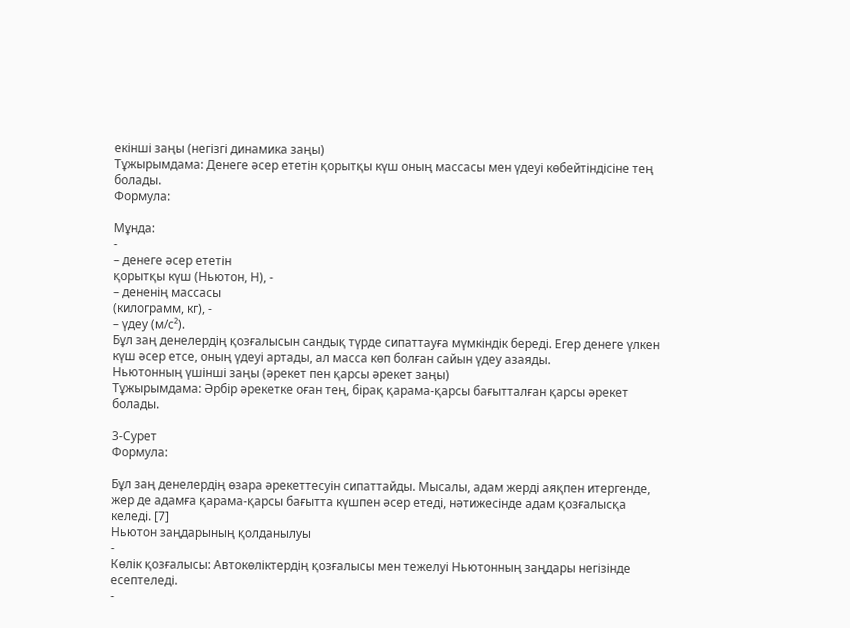екінші заңы (негізгі динамика заңы)
Тұжырымдама: Денеге әсер ететін қорытқы күш оның массасы мен үдеуі көбейтіндісіне тең болады.
Формула:

Мұнда:
-
– денеге әсер ететін
қорытқы күш (Ньютон, Н), -
– дененің массасы
(килограмм, кг), -
– үдеу (м/с²).
Бұл заң денелердің қозғалысын сандық түрде сипаттауға мүмкіндік береді. Егер денеге үлкен күш әсер етсе, оның үдеуі артады, ал масса көп болған сайын үдеу азаяды.
Ньютонның үшінші заңы (әрекет пен қарсы әрекет заңы)
Тұжырымдама: Әрбір әрекетке оған тең, бірақ қарама-қарсы бағытталған қарсы әрекет болады.

3-Сурет
Формула:

Бұл заң денелердің өзара әрекеттесуін сипаттайды. Мысалы, адам жерді аяқпен итергенде, жер де адамға қарама-қарсы бағытта күшпен әсер етеді, нәтижесінде адам қозғалысқа келеді. [7]
Ньютон заңдарының қолданылуы
-
Көлік қозғалысы: Автокөліктердің қозғалысы мен тежелуі Ньютонның заңдары негізінде есептеледі.
-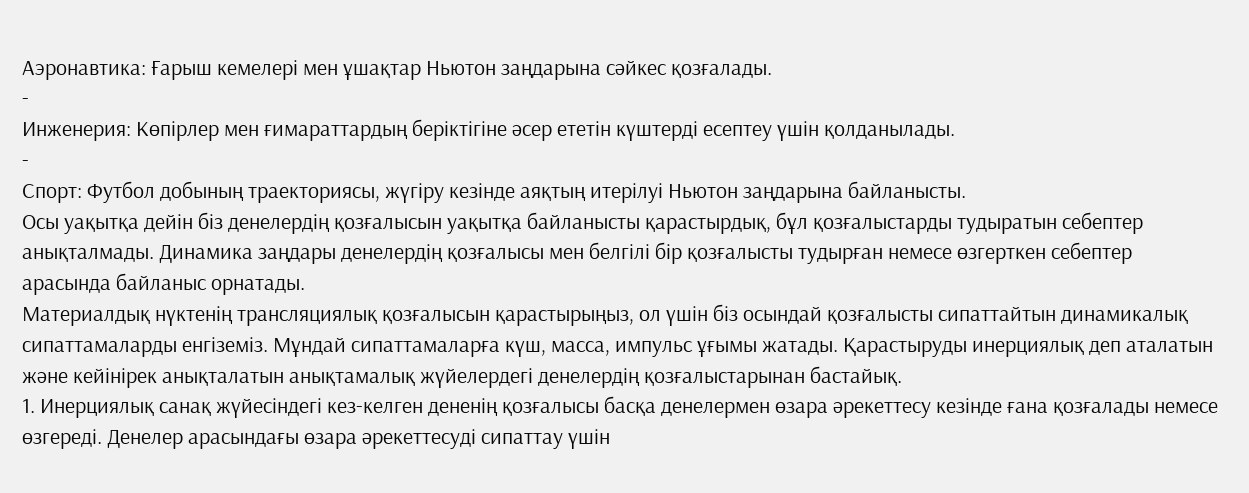Аэронавтика: Ғарыш кемелері мен ұшақтар Ньютон заңдарына сәйкес қозғалады.
-
Инженерия: Көпірлер мен ғимараттардың беріктігіне әсер ететін күштерді есептеу үшін қолданылады.
-
Спорт: Футбол добының траекториясы, жүгіру кезінде аяқтың итерілуі Ньютон заңдарына байланысты.
Осы уақытқа дейін біз денелердің қозғалысын уақытқа байланысты қарастырдық, бұл қозғалыстарды тудыратын себептер анықталмады. Динамика заңдары денелердің қозғалысы мен белгілі бір қозғалысты тудырған немесе өзгерткен себептер арасында байланыс орнатады.
Материалдық нүктенің трансляциялық қозғалысын қарастырыңыз, ол үшін біз осындай қозғалысты сипаттайтын динамикалық сипаттамаларды енгіземіз. Мұндай сипаттамаларға күш, масса, импульс ұғымы жатады. Қарастыруды инерциялық деп аталатын және кейінірек анықталатын анықтамалық жүйелердегі денелердің қозғалыстарынан бастайық.
1. Инерциялық санақ жүйесіндегі кез-келген дененің қозғалысы басқа денелермен өзара әрекеттесу кезінде ғана қозғалады немесе өзгереді. Денелер арасындағы өзара әрекеттесуді сипаттау үшін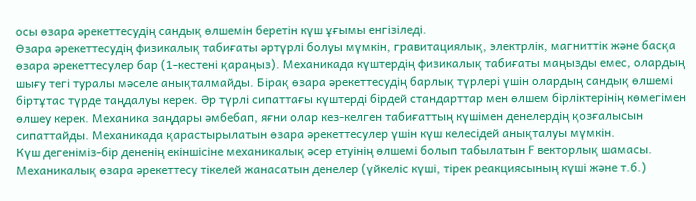осы өзара әрекеттесудің сандық өлшемін беретін күш ұғымы енгізіледі.
Өзара әрекеттесудің физикалық табиғаты әртүрлі болуы мүмкін, гравитациялық, электрлік, магниттік және басқа өзара әрекеттесулер бар (1-кестені қараңыз). Механикада күштердің физикалық табиғаты маңызды емес, олардың шығу тегі туралы мәселе анықталмайды. Бірақ өзара әрекеттесудің барлық түрлері үшін олардың сандық өлшемі біртұтас түрде таңдалуы керек. Әр түрлі сипаттағы күштерді бірдей стандарттар мен өлшем бірліктерінің көмегімен өлшеу керек. Механика заңдары әмбебап, яғни олар кез-келген табиғаттың күшімен денелердің қозғалысын сипаттайды. Механикада қарастырылатын өзара әрекеттесулер үшін күш келесідей анықталуы мүмкін.
Күш дегеніміз-бір дененің екіншісіне механикалық әсер етуінің өлшемі болып табылатын F векторлық шамасы.
Механикалық өзара әрекеттесу тікелей жанасатын денелер (үйкеліс күші, тірек реакциясының күші және т.б.)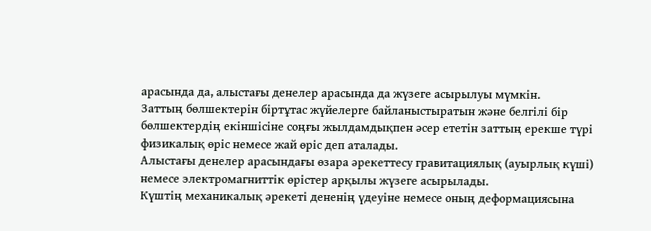арасында да, алыстағы денелер арасында да жүзеге асырылуы мүмкін.
Заттың бөлшектерін біртұтас жүйелерге байланыстыратын және белгілі бір бөлшектердің екіншісіне соңғы жылдамдықпен әсер ететін заттың ерекше түрі физикалық өріс немесе жай өріс деп аталады.
Алыстағы денелер арасындағы өзара әрекеттесу гравитациялық (ауырлық күші) немесе электромагниттік өрістер арқылы жүзеге асырылады.
Күштің механикалық әрекеті дененің үдеуіне немесе оның деформациясына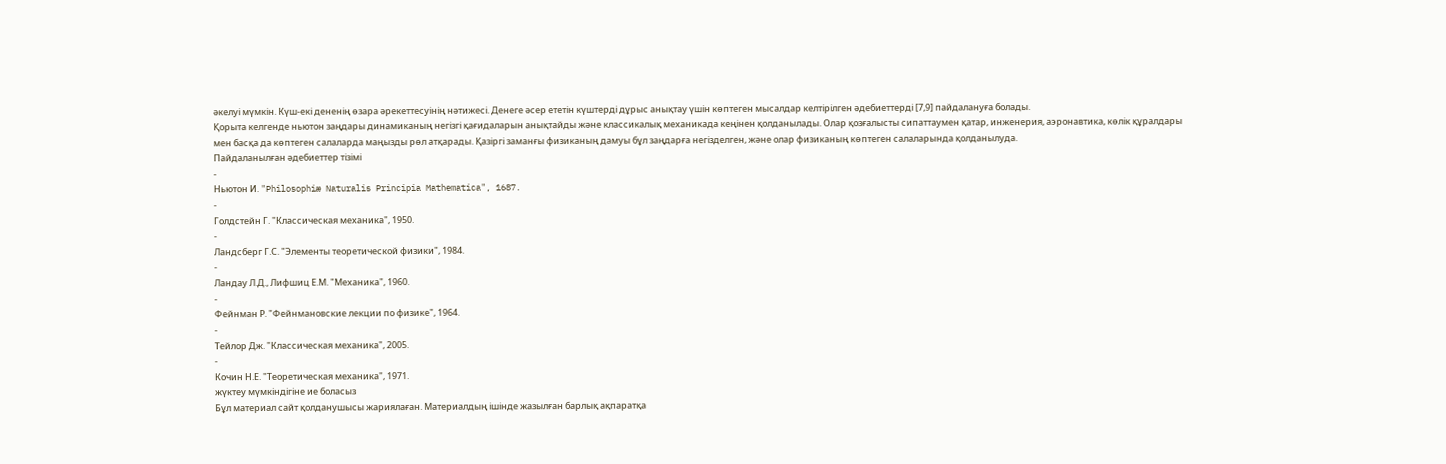әкелуі мүмкін. Күш-екі дененің өзара әрекеттесуінің нәтижесі. Денеге әсер ететін күштерді дұрыс анықтау үшін көптеген мысалдар келтірілген әдебиеттерді [7,9] пайдалануға болады.
Қорыта келгенде ньютон заңдары динамиканың негізгі қағидаларын анықтайды және классикалық механикада кеңінен қолданылады. Олар қозғалысты сипаттаумен қатар, инженерия, аэронавтика, көлік құралдары мен басқа да көптеген салаларда маңызды рөл атқарады. Қазіргі заманғы физиканың дамуы бұл заңдарға негізделген, және олар физиканың көптеген салаларында қолданылуда.
Пайдаланылған әдебиеттер тізімі
-
Ньютон И. "Philosophiæ Naturalis Principia Mathematica", 1687.
-
Голдстейн Г. "Классическая механика", 1950.
-
Ландсберг Г.С. "Элементы теоретической физики", 1984.
-
Ландау Л.Д., Лифшиц Е.М. "Механика", 1960.
-
Фейнман Р. "Фейнмановские лекции по физике", 1964.
-
Тейлор Дж. "Классическая механика", 2005.
-
Кочин Н.Е. "Теоретическая механика", 1971.
жүктеу мүмкіндігіне ие боласыз
Бұл материал сайт қолданушысы жариялаған. Материалдың ішінде жазылған барлық ақпаратқа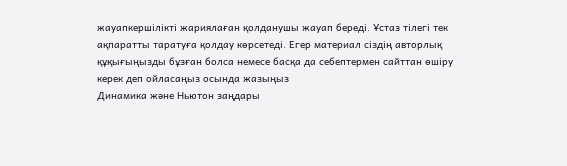жауапкершілікті жариялаған қолданушы жауап береді. Ұстаз тілегі тек ақпаратты таратуға қолдау көрсетеді. Егер материал сіздің авторлық құқығыңызды бұзған болса немесе басқа да себептермен сайттан өшіру керек деп ойласаңыз осында жазыңыз
Динамика және Ньютон заңдары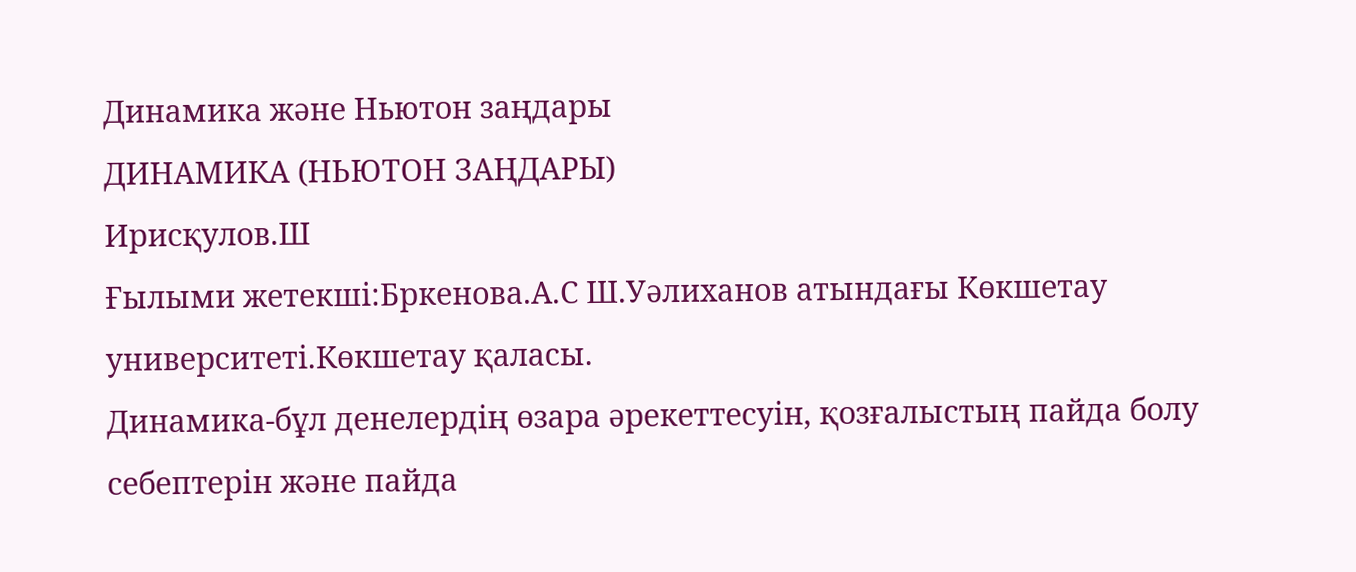Динамика және Ньютон заңдары
ДИНАМИКА (НЬЮТОН ЗАҢДАРЫ)
Ирисқулов.Ш
Ғылыми жетекші:Бркенова.А.С Ш.Уәлиханов атындағы Көкшетау университеті.Көкшетау қаласы.
Динамика-бұл денелердің өзара әрекеттесуін, қозғалыстың пайда болу себептерін және пайда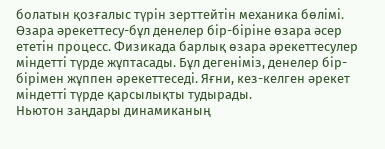болатын қозғалыс түрін зерттейтін механика бөлімі. Өзара әрекеттесу-бұл денелер бір-біріне өзара әсер ететін процесс. Физикада барлық өзара әрекеттесулер міндетті түрде жұптасады. Бұл дегеніміз, денелер бір-бірімен жұппен әрекеттеседі. Яғни, кез-келген әрекет міндетті түрде қарсылықты тудырады.
Ньютон заңдары динамиканың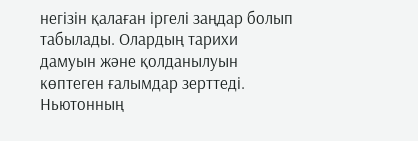негізін қалаған іргелі заңдар болып табылады. Олардың тарихи дамуын және қолданылуын көптеген ғалымдар зерттеді. Ньютонның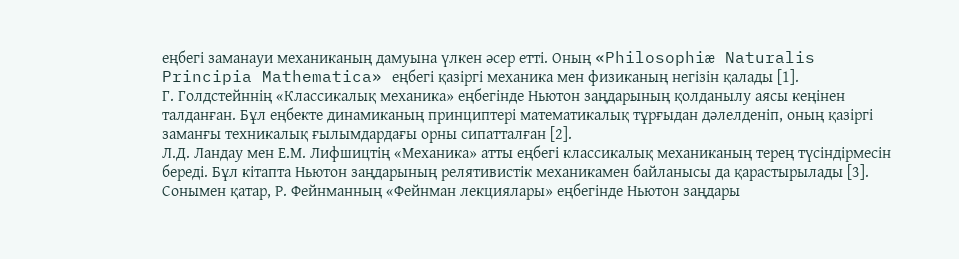еңбегі заманауи механиканың дамуына үлкен әсер етті. Оның «Philosophiæ Naturalis Principia Mathematica» еңбегі қазіргі механика мен физиканың негізін қалады [1].
Г. Голдстейннің «Классикалық механика» еңбегінде Ньютон заңдарының қолданылу аясы кеңінен талданған. Бұл еңбекте динамиканың принциптері математикалық тұрғыдан дәлелденіп, оның қазіргі заманғы техникалық ғылымдардағы орны сипатталған [2].
Л.Д. Ландау мен Е.М. Лифшицтің «Механика» атты еңбегі классикалық механиканың терең түсіндірмесін береді. Бұл кітапта Ньютон заңдарының релятивистік механикамен байланысы да қарастырылады [3].
Сонымен қатар, Р. Фейнманның «Фейнман лекциялары» еңбегінде Ньютон заңдары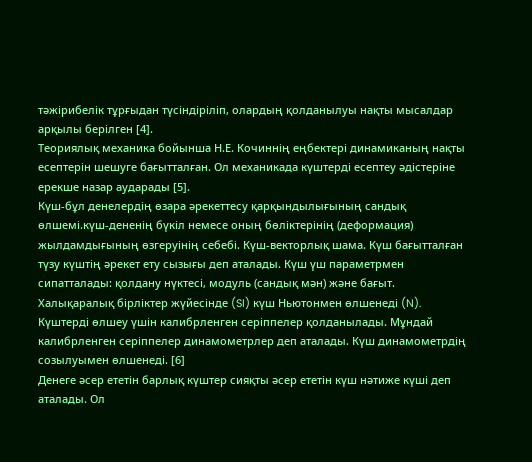тәжірибелік тұрғыдан түсіндіріліп, олардың қолданылуы нақты мысалдар арқылы берілген [4].
Теориялық механика бойынша Н.Е. Кочиннің еңбектері динамиканың нақты есептерін шешуге бағытталған. Ол механикада күштерді есептеу әдістеріне ерекше назар аударады [5].
Күш-бұл денелердің өзара әрекеттесу қарқындылығының сандық өлшемі.күш-дененің бүкіл немесе оның бөліктерінің (деформация) жылдамдығының өзгеруінің себебі. Күш-векторлық шама. Күш бағытталған түзу күштің әрекет ету сызығы деп аталады. Күш үш параметрмен сипатталады: қолдану нүктесі, модуль (сандық мән) және бағыт. Халықаралық бірліктер жүйесінде (SI) күш Ньютонмен өлшенеді (N). Күштерді өлшеу үшін калибрленген серіппелер қолданылады. Мұндай калибрленген серіппелер динамометрлер деп аталады. Күш динамометрдің созылуымен өлшенеді. [6]
Денеге әсер ететін барлық күштер сияқты әсер ететін күш нәтиже күші деп аталады. Ол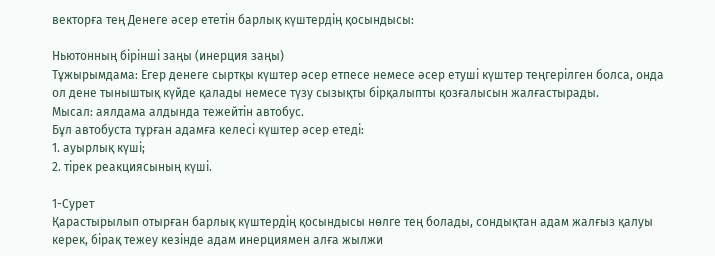векторға тең Денеге әсер ететін барлық күштердің қосындысы:

Ньютонның бірінші заңы (инерция заңы)
Тұжырымдама: Егер денеге сыртқы күштер әсер етпесе немесе әсер етуші күштер теңгерілген болса, онда ол дене тыныштық күйде қалады немесе түзу сызықты бірқалыпты қозғалысын жалғастырады.
Мысал: аялдама алдында тежейтін автобус.
Бұл автобуста тұрған адамға келесі күштер әсер етеді:
1. ауырлық күші;
2. тірек реакциясының күші.

1-Сурет
Қарастырылып отырған барлық күштердің қосындысы нөлге тең болады, сондықтан адам жалғыз қалуы керек, бірақ тежеу кезінде адам инерциямен алға жылжи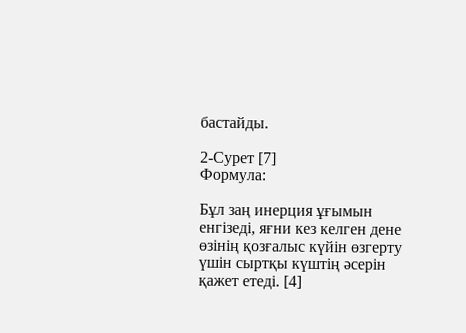бастайды.

2-Сурет [7]
Формула:

Бұл заң инерция ұғымын енгізеді, яғни кез келген дене өзінің қозғалыс күйін өзгерту үшін сыртқы күштің әсерін қажет етеді. [4]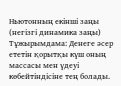Ньютонның екінші заңы (негізгі динамика заңы)
Тұжырымдама: Денеге әсер ететін қорытқы күш оның массасы мен үдеуі көбейтіндісіне тең болады.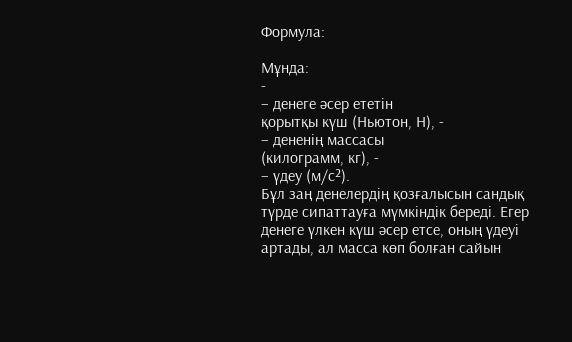Формула:

Мұнда:
-
– денеге әсер ететін
қорытқы күш (Ньютон, Н), -
– дененің массасы
(килограмм, кг), -
– үдеу (м/с²).
Бұл заң денелердің қозғалысын сандық түрде сипаттауға мүмкіндік береді. Егер денеге үлкен күш әсер етсе, оның үдеуі артады, ал масса көп болған сайын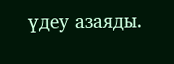үдеу азаяды.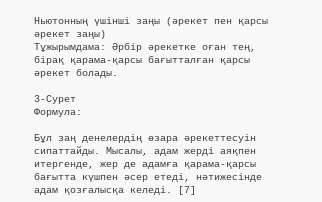Ньютонның үшінші заңы (әрекет пен қарсы әрекет заңы)
Тұжырымдама: Әрбір әрекетке оған тең, бірақ қарама-қарсы бағытталған қарсы әрекет болады.

3-Сурет
Формула:

Бұл заң денелердің өзара әрекеттесуін сипаттайды. Мысалы, адам жерді аяқпен итергенде, жер де адамға қарама-қарсы бағытта күшпен әсер етеді, нәтижесінде адам қозғалысқа келеді. [7]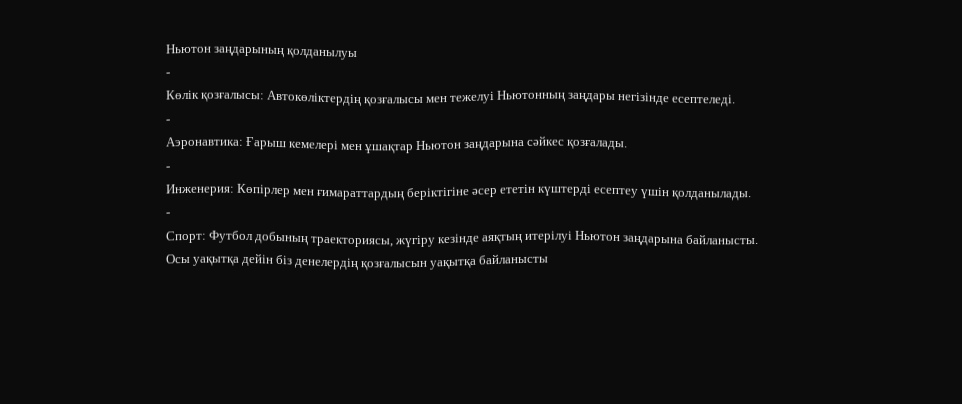Ньютон заңдарының қолданылуы
-
Көлік қозғалысы: Автокөліктердің қозғалысы мен тежелуі Ньютонның заңдары негізінде есептеледі.
-
Аэронавтика: Ғарыш кемелері мен ұшақтар Ньютон заңдарына сәйкес қозғалады.
-
Инженерия: Көпірлер мен ғимараттардың беріктігіне әсер ететін күштерді есептеу үшін қолданылады.
-
Спорт: Футбол добының траекториясы, жүгіру кезінде аяқтың итерілуі Ньютон заңдарына байланысты.
Осы уақытқа дейін біз денелердің қозғалысын уақытқа байланысты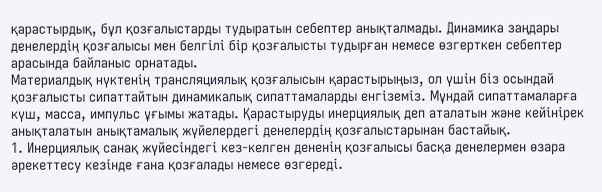қарастырдық, бұл қозғалыстарды тудыратын себептер анықталмады. Динамика заңдары денелердің қозғалысы мен белгілі бір қозғалысты тудырған немесе өзгерткен себептер арасында байланыс орнатады.
Материалдық нүктенің трансляциялық қозғалысын қарастырыңыз, ол үшін біз осындай қозғалысты сипаттайтын динамикалық сипаттамаларды енгіземіз. Мұндай сипаттамаларға күш, масса, импульс ұғымы жатады. Қарастыруды инерциялық деп аталатын және кейінірек анықталатын анықтамалық жүйелердегі денелердің қозғалыстарынан бастайық.
1. Инерциялық санақ жүйесіндегі кез-келген дененің қозғалысы басқа денелермен өзара әрекеттесу кезінде ғана қозғалады немесе өзгереді.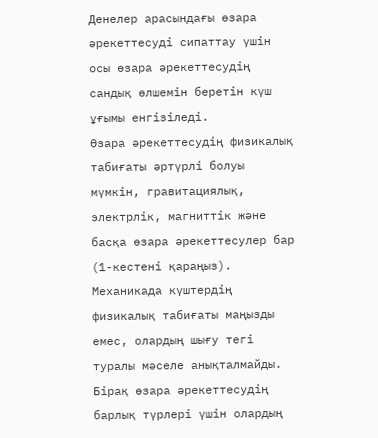Денелер арасындағы өзара әрекеттесуді сипаттау үшін осы өзара әрекеттесудің сандық өлшемін беретін күш ұғымы енгізіледі.
Өзара әрекеттесудің физикалық табиғаты әртүрлі болуы мүмкін, гравитациялық, электрлік, магниттік және басқа өзара әрекеттесулер бар (1-кестені қараңыз). Механикада күштердің физикалық табиғаты маңызды емес, олардың шығу тегі туралы мәселе анықталмайды. Бірақ өзара әрекеттесудің барлық түрлері үшін олардың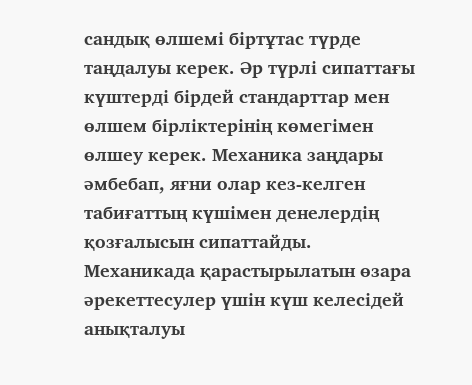сандық өлшемі біртұтас түрде таңдалуы керек. Әр түрлі сипаттағы күштерді бірдей стандарттар мен өлшем бірліктерінің көмегімен өлшеу керек. Механика заңдары әмбебап, яғни олар кез-келген табиғаттың күшімен денелердің қозғалысын сипаттайды. Механикада қарастырылатын өзара әрекеттесулер үшін күш келесідей анықталуы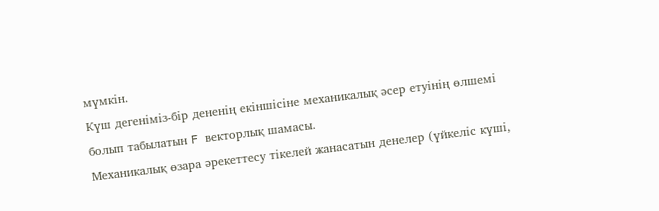мүмкін.
Күш дегеніміз-бір дененің екіншісіне механикалық әсер етуінің өлшемі болып табылатын F векторлық шамасы.
Механикалық өзара әрекеттесу тікелей жанасатын денелер (үйкеліс күші,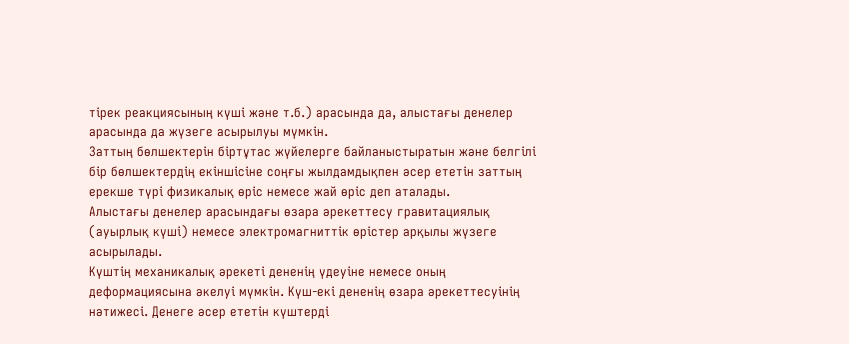тірек реакциясының күші және т.б.) арасында да, алыстағы денелер арасында да жүзеге асырылуы мүмкін.
Заттың бөлшектерін біртұтас жүйелерге байланыстыратын және белгілі бір бөлшектердің екіншісіне соңғы жылдамдықпен әсер ететін заттың ерекше түрі физикалық өріс немесе жай өріс деп аталады.
Алыстағы денелер арасындағы өзара әрекеттесу гравитациялық (ауырлық күші) немесе электромагниттік өрістер арқылы жүзеге асырылады.
Күштің механикалық әрекеті дененің үдеуіне немесе оның деформациясына әкелуі мүмкін. Күш-екі дененің өзара әрекеттесуінің нәтижесі. Денеге әсер ететін күштерді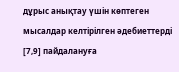дұрыс анықтау үшін көптеген мысалдар келтірілген әдебиеттерді [7,9] пайдалануға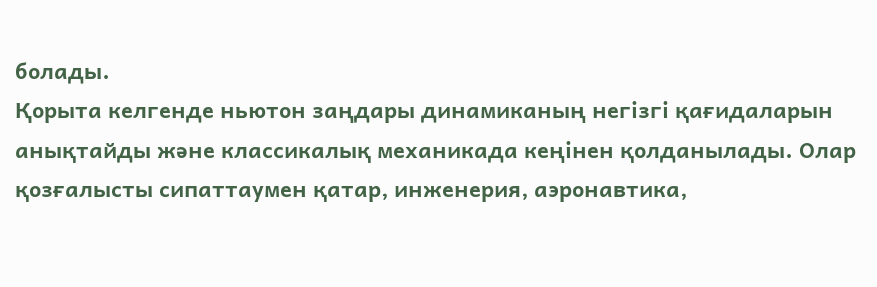болады.
Қорыта келгенде ньютон заңдары динамиканың негізгі қағидаларын анықтайды және классикалық механикада кеңінен қолданылады. Олар қозғалысты сипаттаумен қатар, инженерия, аэронавтика,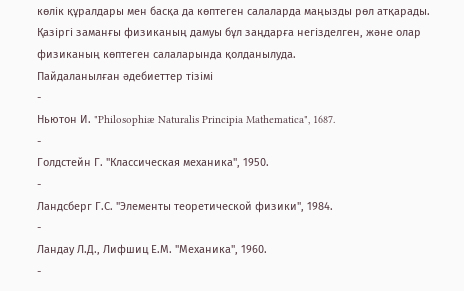көлік құралдары мен басқа да көптеген салаларда маңызды рөл атқарады. Қазіргі заманғы физиканың дамуы бұл заңдарға негізделген, және олар физиканың көптеген салаларында қолданылуда.
Пайдаланылған әдебиеттер тізімі
-
Ньютон И. "Philosophiæ Naturalis Principia Mathematica", 1687.
-
Голдстейн Г. "Классическая механика", 1950.
-
Ландсберг Г.С. "Элементы теоретической физики", 1984.
-
Ландау Л.Д., Лифшиц Е.М. "Механика", 1960.
-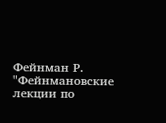Фейнман Р. "Фейнмановские лекции по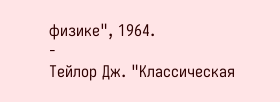физике", 1964.
-
Тейлор Дж. "Классическая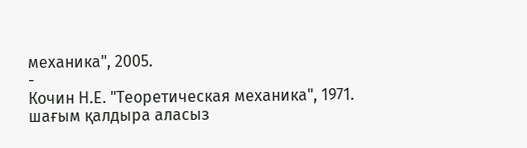механика", 2005.
-
Кочин Н.Е. "Теоретическая механика", 1971.
шағым қалдыра аласыз